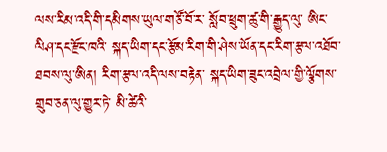ལས་རིམ་འདི་གི་དམིགས་ཡུལ་གཙོ་བོ་ར་ སློབ་ཕྲུག་ཚུ་གི་རྒྱུད་ལུ་ ཨིང་ལིཤ་དང་རྫོང་ཁའི་ སྐད་ཡིག་དང་རྩོམ་རིག་གི་ཤེས་ཡོན་དང་རིག་རྩལ་འཐོབ་ཐབས་ལུ་ཨིན། རིག་རྩལ་འདི་ལས་བརྟེན་ སྐད་ཡིག་ཟུང་འབྲེལ་གྱི་ལྕོགས་གྲུབ་ཅན་ལུ་གྱུར་ཏེ་ མི་ཚེའི་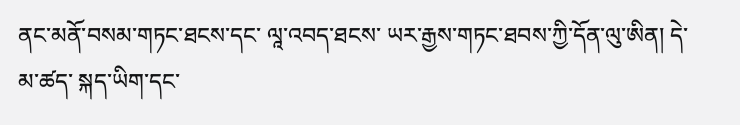ནང་མནོ་བསམ་གཏང་ཐངས་དང་ ལཱ་འབད་ཐངས་ ཡར་རྒྱས་གཏང་ཐབས་ཀྱི་དོན་ལུ་ཨིན། དེ་མ་ཚད་ སྐད་ཡིག་དང་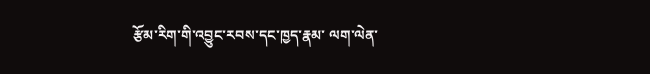རྩོམ་རིག་གི་འབྱུང་རབས་དང་ཁྱད་རྣམ་ ལག་ལེན་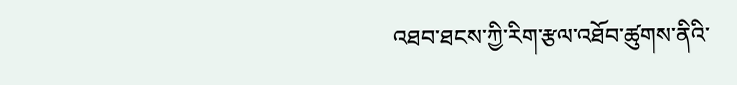འཐབ་ཐངས་ཀྱི་རིག་རྩལ་འཐོབ་ཚུགས་ནིའི་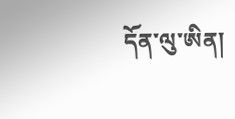དོན་ལུ་ཨིན།